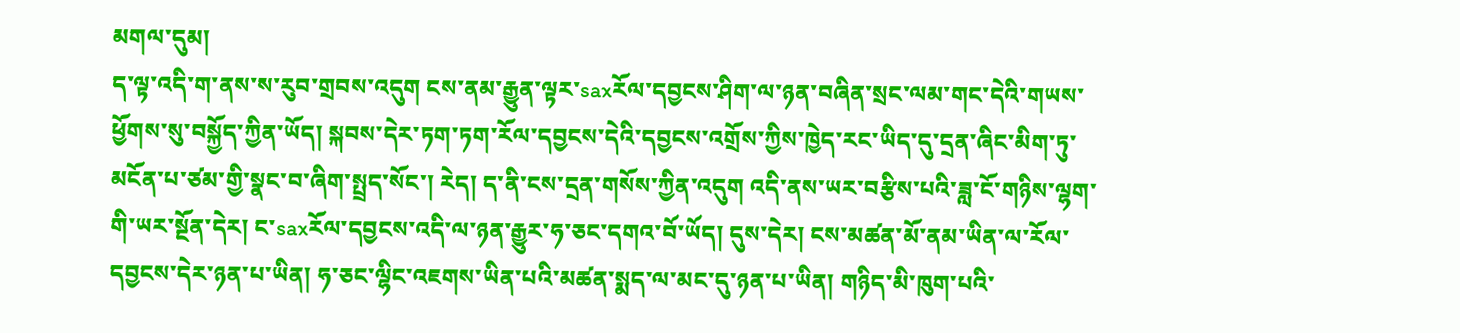མགལ་དུམ།
ད་ལྟ་འདི་ག་ནས་ས་རུབ་གྲབས་འདུག ངས་ནམ་རྒྱུན་ལྟར་saxརོལ་དབྱངས་ཤིག་ལ་ཉན་བཞིན་སྲང་ལམ་གང་དེའི་གཡས་ཕྱོགས་སུ་བསྐྱོད་ཀྱིན་ཡོད། སྐབས་དེར་ཏག་ཏག་རོལ་དབྱངས་དེའི་དབྱངས་འགྲོས་ཀྱིས་ཁྱེད་རང་ཡིད་དུ་དྲན་ཞིང་མིག་ཏུ་མངོན་པ་ཙམ་གྱི་སྣང་བ་ཞིག་སྤྲད་སོང་། རེད། ད་ནི་ངས་དྲན་གསོས་ཀྱིན་འདུག འདི་ནས་ཡར་བརྩིས་པའི་ཟླ་ངོ་གཉིས་ལྷག་གི་ཡར་སྔོན་དེར། ང་saxརོལ་དབྱངས་འདི་ལ་ཉན་རྒྱུར་ཧ་ཅང་དགའ་བོ་ཡོད། དུས་དེར། ངས་མཚན་མོ་ནམ་ཡིན་ལ་རོལ་དབྱངས་དེར་ཉན་པ་ཡིན། ཧ་ཅང་ལྷིང་འཇགས་ཡིན་པའི་མཚན་སྨད་ལ་མང་དུ་ཉན་པ་ཡིན། གཉིད་མི་ཁུག་པའི་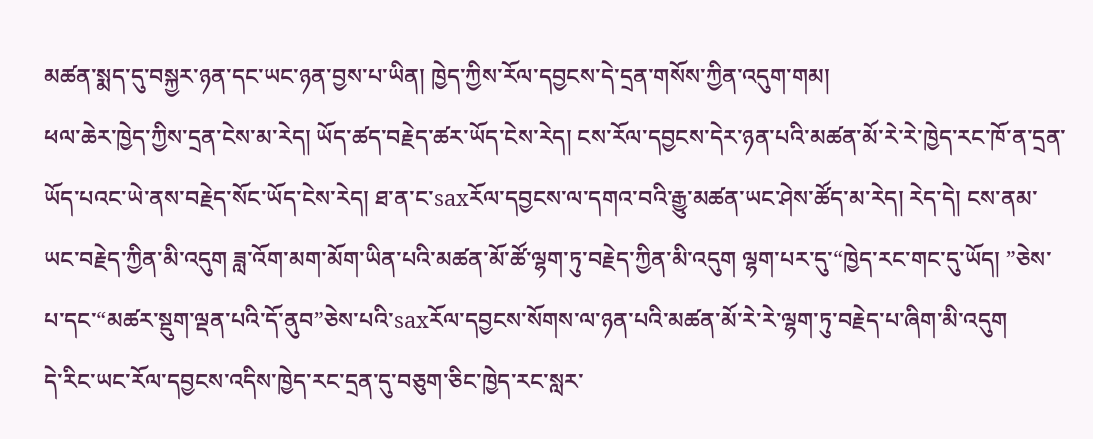མཚན་སྨད་དུ་བསྐྱར་ཉན་དང་ཡང་ཉན་བྱས་པ་ཡིན། ཁྱེད་ཀྱིས་རོལ་དབྱངས་དེ་དྲན་གསོས་ཀྱིན་འདུག་གམ།
ཕལ་ཆེར་ཁྱེད་ཀྱིས་དྲན་ངེས་མ་རེད། ཡོད་ཚད་བརྗེད་ཚར་ཡོད་ངེས་རེད། ངས་རོལ་དབྱངས་དེར་ཉན་པའི་མཚན་མོ་རེ་རེ་ཁྱེད་རང་ཁོ་ན་དྲན་ཡོད་པའང་ཡེ་ནས་བརྗེད་སོང་ཡོད་ངེས་རེད། ཐ་ན་ང་saxརོལ་དབྱངས་ལ་དགའ་བའི་རྒྱུ་མཚན་ཡང་ཤེས་ཚོད་མ་རེད། རེད་དེ། ངས་ནམ་ཡང་བརྗེད་ཀྱིན་མི་འདུག ཟླ་འོག་མག་མོག་ཡིན་པའི་མཚན་མོ་ཚོ་ལྷག་ཏུ་བརྗེད་ཀྱིན་མི་འདུག ལྷག་པར་དུ་“ཁྱེད་རང་གང་དུ་ཡོད། ”ཅེས་པ་དང་“མཚར་སྡུག་ལྡན་པའི་དོ་ནུབ”ཅེས་པའི་saxརོལ་དབྱངས་སོགས་ལ་ཉན་པའི་མཚན་མོ་རེ་རེ་ལྷག་ཏུ་བརྗེད་པ་ཞིག་མི་འདུག
དེ་རིང་ཡང་རོལ་དབྱངས་འདིས་ཁྱེད་རང་དྲན་དུ་བཅུག་ཅིང་ཁྱེད་རང་སླར་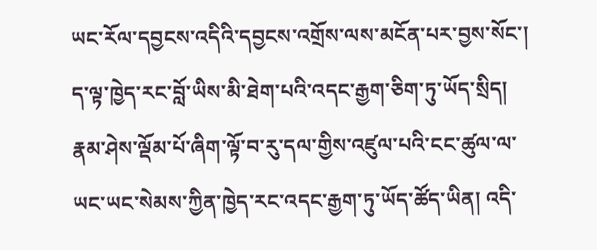ཡང་རོལ་དབྱངས་འདིའི་དབྱངས་འགྲོས་ལས་མངོན་པར་བྱས་སོང་། ད་ལྟ་ཁྱེད་རང་བློ་ཡིས་མི་ཐེག་པའི་འདང་རྒྱག་ཅིག་ཏུ་ཡོད་སྲིད། རྣམ་ཤེས་ལྡོམ་པོ་ཞིག་ལྟོ་བ་རུ་དལ་གྱིས་འཛུལ་པའི་ངང་ཚུལ་ལ་ཡང་ཡང་སེམས་ཀྱིན་ཁྱེད་རང་འདང་རྒྱག་ཏུ་ཡོད་ཚོད་ཡིན། འདི་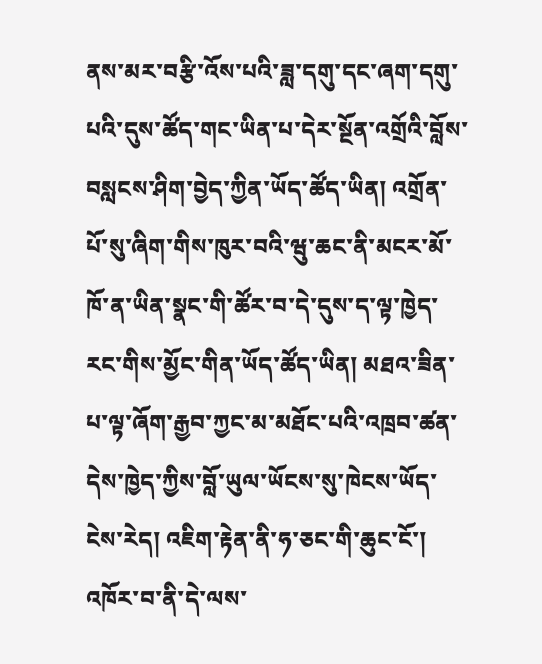ནས་མར་བརྩི་འོས་པའི་ཟླ་དགུ་དང་ཞག་དགུ་པའི་དུས་ཚོད་གང་ཡིན་པ་དེར་སྔོན་འགྲོའི་བློས་བསླངས་ཤིག་བྱེད་ཀྱིན་ཡོད་ཚོད་ཡིན། འགྲོན་པོ་སུ་ཞིག་གིས་ཁུར་བའི་ཝུ་ཆང་ནི་མངར་མོ་ཁོ་ན་ཡིན་སྣང་གི་ཚོར་བ་དེ་དུས་ད་ལྟ་ཁྱེད་རང་གིས་མྱོང་གིན་ཡོད་ཚོད་ཡིན། མཐའ་ཟིན་པ་ལྟ་ཞོག་རྒྱབ་ཀྱང་མ་མཐོང་པའི་འཁྲབ་ཚན་དེས་ཁྱེད་ཀྱིས་བློ་ཡུལ་ཡོངས་སུ་ཁེངས་ཡོད་ངེས་རེད། འཇིག་རྟེན་ནི་ཧ་ཅང་གི་ཆུང་ངོ་། འཁོར་བ་ནི་དེ་ལས་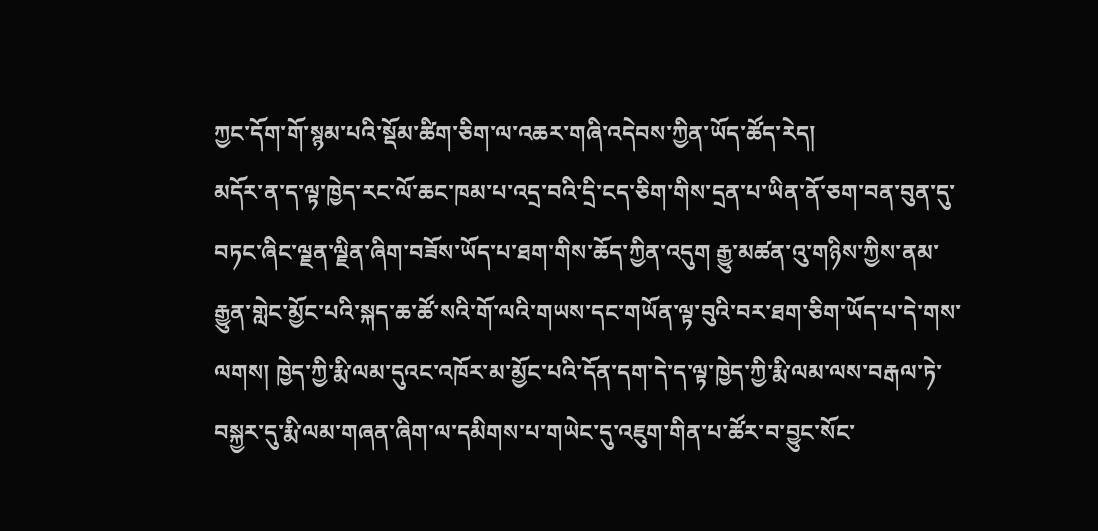ཀྱང་དོག་གོ་སྙམ་པའི་སྡོམ་ཚིག་ཅིག་ལ་འཆར་གཞི་འདེབས་ཀྱིན་ཡོད་ཚོད་རེད།
མདོར་ན་ད་ལྟ་ཁྱེད་རང་ལོ་ཆང་ཁམ་པ་འདྲ་བའི་དྲི་ངད་ཅིག་གིས་དྲན་པ་ཡིན་ནོ་ཅག་བན་བུན་དུ་བཏང་ཞིང་ལྗན་ལྗིན་ཞིག་བཟོས་ཡོད་པ་ཐག་གིས་ཆོད་ཀྱིན་འདུག རྒྱུ་མཚན་འུ་གཉིས་ཀྱིས་ནམ་རྒྱུན་གླེང་མྱོང་པའི་སྐད་ཆ་ཚོ་སའི་གོ་ལའི་གཡས་དང་གཡོན་ལྟ་བུའི་བར་ཐག་ཅིག་ཡོད་པ་དེ་གས་ལགས། ཁྱེད་ཀྱི་རྨི་ལམ་དུའང་འཁོར་མ་མྱོང་པའི་དོན་དག་དེ་ད་ལྟ་ཁྱེད་ཀྱི་རྨི་ལམ་ལས་བརྒལ་ཏེ་བསྐྱར་དུ་རྨི་ལམ་གཞན་ཞིག་ལ་དམིགས་པ་གཡེང་དུ་འཇུག་གིན་པ་ཚོར་བ་བྱུང་སོང་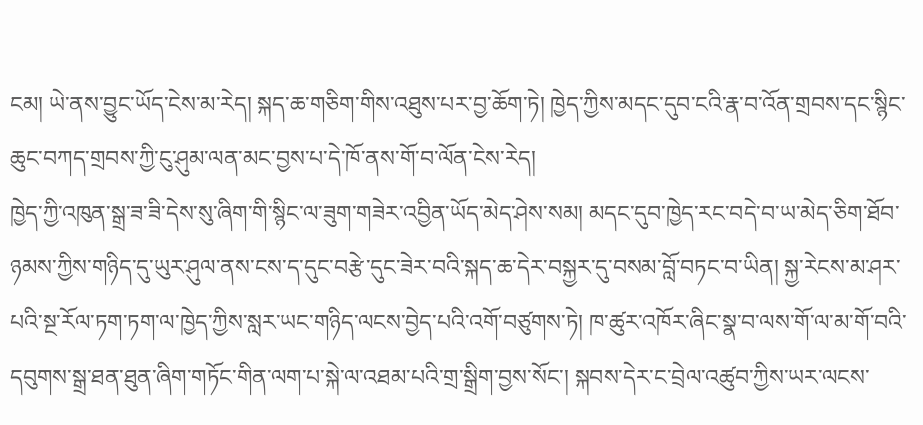ངམ། ཡེ་ནས་བྱུང་ཡོད་ངེས་མ་རེད། སྐད་ཆ་གཅིག་གིས་འཐུས་པར་བྱ་ཆོག་ཏེ། ཁྱེད་ཀྱིས་མདང་དུབ་ངའི་རྣ་བ་འོན་གྲབས་དང་སྙིང་ཆུང་བཀད་གྲབས་ཀྱི་ངུ་ཤུམ་ལན་མང་བྱས་པ་དེ་ཁོ་ནས་གོ་བ་ལོན་ངེས་རེད།
ཁྱེད་ཀྱི་འཁུན་སྒྲ་ཟ་ཟི་དེས་སུ་ཞིག་གི་སྙིང་ལ་ཟུག་གཟེར་འབྱིན་ཡོད་མེད་ཤེས་སམ། མདང་དུབ་ཁྱེད་རང་བདེ་བ་ཡ་མེད་ཅིག་ཐོབ་ཉམས་ཀྱིས་གཉིད་དུ་ཡུར་ཤུལ་ནས་ངས་ད་དུང་བརྩེ་དུང་ཟེར་བའི་སྐད་ཆ་དེར་བསྐྱར་དུ་བསམ་བློ་བཏང་བ་ཡིན། སྐྱ་རེངས་མ་ཤར་པའི་སྔ་རོལ་ཏག་ཏག་ལ་ཁྱེད་ཀྱིས་སླར་ཡང་གཉིད་ལངས་བྱེད་པའི་འགོ་བཙུགས་ཏེ། ཁ་ཚུར་འཁོར་ཞིང་སྣ་བ་ལས་གོ་ལ་མ་གོ་བའི་དབུགས་སྒྲ་ཐན་ཐུན་ཞིག་གཏོང་གིན་ལག་པ་སྐེ་ལ་འཐམ་པའི་གྲ་སྒྲིག་བྱས་སོང་། སྐབས་དེར་ང་བྲེལ་འཚུབ་ཀྱིས་ཡར་ལངས་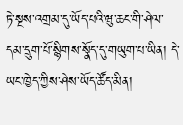ཏེ་སྔས་འགྲམ་དུ་ཡོད་པའི་ཝུ་ཆང་གི་ཤེལ་དམ་དྲུག་པོ་སྙིགས་སྣོད་དུ་གཡུག་པ་ཡིན། དེ་ཡང་ཁྱེད་ཀྱིས་ཤེས་ཡོད་ཚོད་མིན།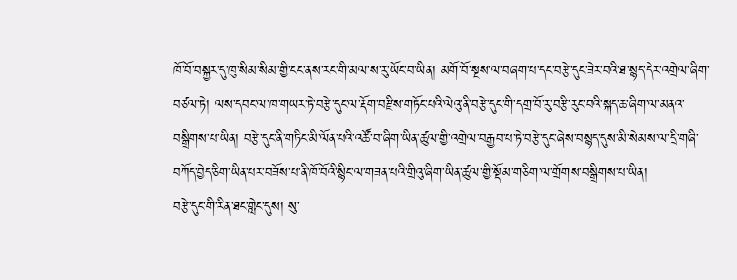ཁོ་བོ་བསྐྱར་དུ་ཁུ་སིམ་སིམ་གྱི་ངང་ནས་རང་གི་མལ་ས་རུ་ཡོང་བ་ཡིན། མགོ་བོ་སྔས་ལ་བཞག་པ་དང་བརྩེ་དུང་ཟེར་བའི་ཐ་སྙད་དེར་འགྲེལ་ཞིག་བཙལ་ཏེ། ལས་དབང་ལ་ཁ་གཡར་ཏེ་བརྩེ་དུང་ལ་རྡོག་བརྫིས་གཏོང་པའི་ལེའུ་ནི་བརྩེ་དུང་གི་དགྲ་བོ་རུ་བརྩི་རུང་བའི་སྐད་ཆ་ཞིག་ལ་མནའ་བསྒྲིགས་པ་ཡིན། བརྩེ་དུང་ནི་གཏིང་མི་ལོན་པའི་འཚོ་བ་ཞིག་ཡིན་ཚུལ་གྱི་འགྲེལ་བརྒྱབ་པ་ཏེ་བརྩེ་དུང་ཞེས་བསྙད་དུས་མི་སེམས་ལ་དྲི་གཞི་བཀོད་བྱེད་ཅིག་ཡིན་པར་བཟོས་པ་ནི་ཁོ་བོའི་སྙིང་ལ་གཟན་པའི་གྲིའུ་ཞིག་ཡིན་ཚུལ་གྱི་སྡོམ་གཅིག་ལ་གྲོགས་བསྒྲིགས་པ་ཡིན།
བརྩེ་དུང་གི་རིན་ཐང་གླེང་དུས། སུ་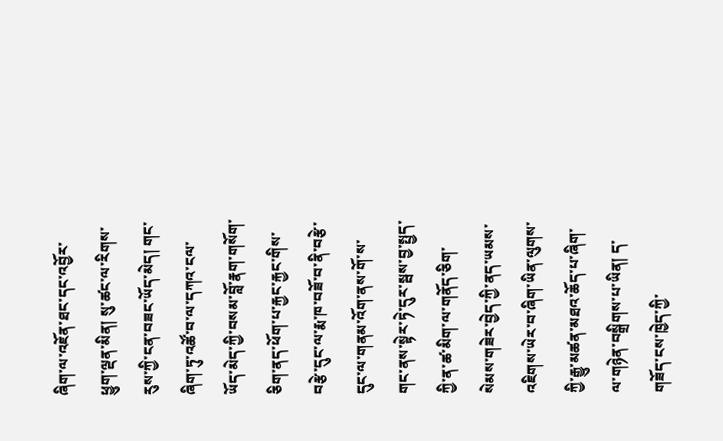ཞིག་ལ་འཇོན་ཐང་དང་འབྱོར་ཕྱུག་ལྡན་མིན། སུ་ཚང་ལ་རིགས་རུས་ཀྱི་ངན་བཟང་ཡོད་མེད། གང་ཞིག་ཏུ་འཚོ་བ་ལ་དཀའ་ངལ་ཡོད་མེད་ཀྱི་བསམ་བློ་རྣག་གསོག་ཅིག་ནད་ཕོག་པ་རྐྱང་རྐྱང་གིས་བརྩེ་དུང་ལ་རྨ་ཁ་བཟོ་བ་ནི་བརྩེ་དུང་ལ་གནམ་འོག་ནས་གོ་ས་གང་ནས་སྟེར་ཏེ་དུར་སྦས་བྱ་སྤྱད་ཀྱི་ན་ཚ་མིག་ལ་གནོད་ཅིག་སེམས་གཟེར་བྱེད་ཀྱི་ནད་ཡམས་འཇིགས་ཡེར་བ་ཞིག་ཡིན་ལུགས་ཀྱི་རྒྱུ་མཚན་མཐའ་ཆོད་པ་ཞིག་ལ་གཉེན་བསྒྲིགས་པ་ཡིན། ད་གཟོད་ངས་ཁྱེད་ཀྱི་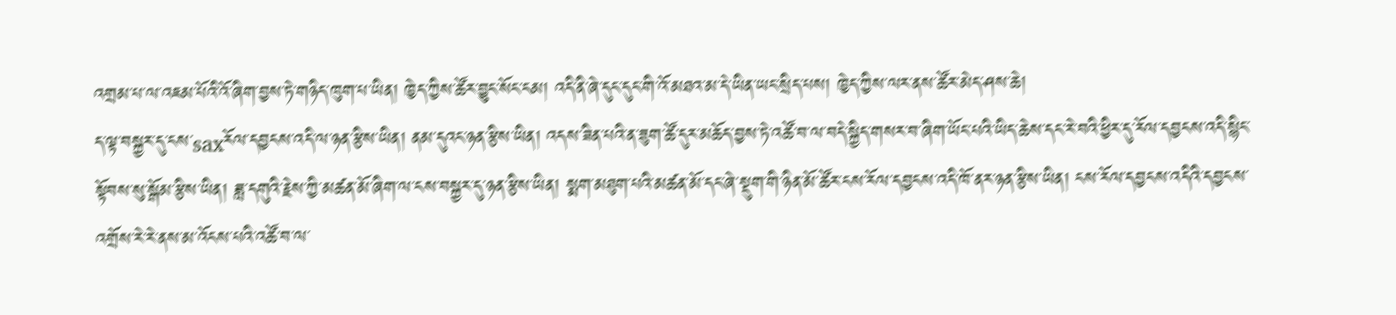འགྲམ་པ་ལ་འཇམ་པོའི་འོ་ཞིག་བྱས་ཏེ་གཉིད་ཁུག་པ་ཡིན། ཁྱེད་ཀྱིས་ཚོར་བྱུང་སོང་ངམ། འདི་ནི་ཞེ་དུང་དུང་གི་འོ་མཐའ་མ་དེ་ཡིན་ཡང་སྲིད་པས། ཁྱེད་ཀྱིས་ལར་ནས་ཚོར་མེད་ཤས་ཆེ།
ད་ལྟ་བསྐྱར་དུ་ངས་saxརོལ་དབྱངས་འདི་ལ་ཉན་རྩིས་ཡིན། ནམ་དུའང་ཉན་རྩིས་ཡིན། འདས་ཟིན་པའི་ན་ཟུག་ཚོ་དུར་མཆོད་བྱས་ཏེ་འཚོ་བ་ལ་བདེ་སྐྱིད་གསར་བ་ཞིག་ཡོང་པའི་ཡིད་ཆེས་དང་རེ་བའི་ཕྱིར་དུ་རོལ་དབྱངས་འདི་སྙིང་སྟོབས་སུ་སྒོམ་རྩིས་ཡིན། ཟླ་དགུའི་རྗེས་ཀྱི་མཚན་མོ་ཞིག་ལ་ངས་བསྐྱར་དུ་ཉན་རྩིས་ཡིན། སྨག་མཐུག་པའི་མཚན་མོ་དང་ཞེ་སྡུག་གི་ཉིན་མོ་ཚོར་ངས་རོལ་དབྱངས་འདི་ཁོ་ནར་ཉན་རྩིས་ཡིན། ངས་རོལ་དབྱངས་འདིའི་དབྱངས་འགྲོས་རེ་རེ་ནས་མ་འོངས་པའི་འཚོ་བ་ལ་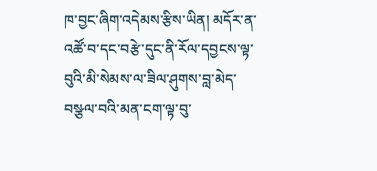ཁ་བྱང་ཞིག་འདེམས་རྩིས་ཡིན། མདོར་ན་འཚོ་བ་དང་བརྩེ་དུང་ནི་རོལ་དབྱངས་ལྟ་བུའི་མི་སེམས་ལ་ཟིལ་ཤུགས་བླ་མེད་བསྩལ་བའི་མན་ངག་ལྟ་བུ་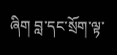ཞིག བླ་དང་སྲོག་ལྟ་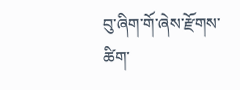བུ་ཞིག་གོ་ཞེས་རྫོགས་ཚིག་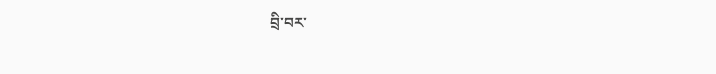བྲི་བར་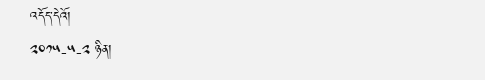འདོད་དེའོ།
༢༠༡༥-༥-༢ ཉིན།